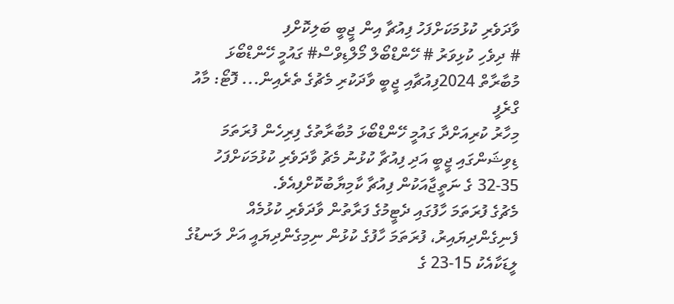ވާދަވެރި ކުޅުމަކަށްފަހު ފިއުޗާ އިން ޖީބީ ބަލިކޮށްފި
# ދިވެހި ކުޅިވަރު # ހޭންޑްބޯލް މޯލްޑިވްސް# ގައުމީ ހޭންޑްބޯޅަ މުބާރާތް 2024ފިއުޗާއި ޖީބީ ވާދަކުރި މެޗުގެ ތެރެއިން... ފޮޓޯ: މާއު ގްރެފީ
މިހާރު ކުރިއަށްދާ ގައުމީ ހޭންޑްބޯޅަ މުބާރާތުގެ ފިރިހެން ފުރަތަމަ ޑިވިޝަންގައި ޖީބީ އަދި ފިއުޗާ ކުޅުނު މެޗު ވާދަވެރި ކުޅުމަކަށްފަހު 35-32 ގެ ނަތީޖާއަކުން ފިއުޗާ ކާމިޔާބުކޮށްފިއެވެ.
މެޗުގެ ފުރަތަމަ ހާފުގައި ދެޓީމުގެ ފަރާތުން ވާދަވެރި ކުޅުމެއް ފެނިގެންދިޔައިރު، ފުރަތަމަ ހާފުގެ ކުޅުން ނިމިގެންދިޔައީ އަށް ލަނޑުގެ ލީޑަކާއެކު 15-23 ގެ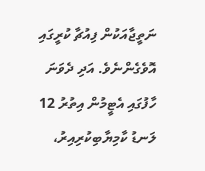ނަތީޖާއަކުން ފިއުޗާ ކުރީގައި އޮވެގެންނެވެ. އަދި ދެވަނަ ހާފުގައި އެޓީމުން އިތުރު 12 ލަނޑު ކާމިޔާބިކުރިއިރު،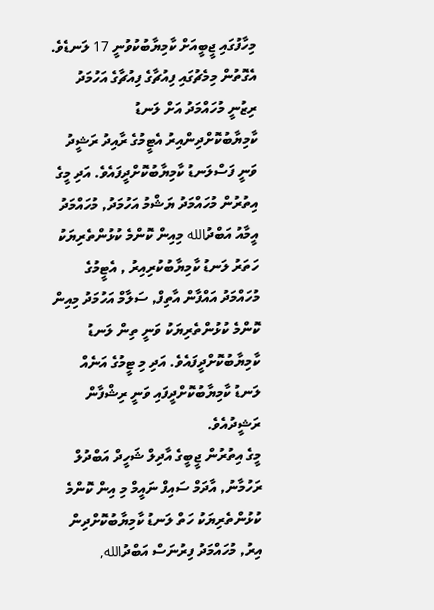މިހާފުގައި ޖީބީއަށް ކާމިޔާބުކުވުނީ 17 ލަނޑެވެ.
އެގޮތުން މިމެޗުގައި ފިއުޗާގެ ފިއުޗާގެ އަހުމަދު ރިޒުނީ މުހައްމަދު އަށް ލަނޑު ކާމިޔާބުކޮށްދިންއިރު އެޓީމުގެ ރާއިދު ރަޝީދު ވަނީ ފަސްލަނޑު ކާމިޔާބުކޮށްދީފައެވެ. އަދި މީގެ އިތުރުން މުހައްމަދު ޔަޝްމު އަހުމަދު, މުހައްމަދު އީމާއު އަބްދުالله މިއިން ކޮންމެ ކުޅުންތެރިޔަކު ހަތަރު ލަނޑު ކާމިޔާބުކުރިއިރު , އެޓީމުގެ މުހައްމަދު އައްފާން އާތިފް, ސަލާމް އަހުމަދު މިއިން ކޮންމެ ކުޅުންތެރިޔަކު ވަނީ ތިން ލަނޑު ކާމިޔާބުކޮށްދީފައެވެ. އަދި މި ޓީމުގެ އަނެއް ލަނޑު ކާމިޔާބުކޮށްދީފައި ވަނީ ރިޝްފާން ރަޝީދުއެވެ.
މީގެ އިތުރުން ޖީބީގެ އާދިލް ޝަހީދް އަބްދުލް ރަހުމާނު, އާދަމް ސައިފް ނައީމް މި އިން ކޮންމެ ކުޅުންތެރިޔަކު ހަތް ލަނޑު ކާމިޔާބުކޮށްދިން އިރު, މުހައްމަދު ފިރުނަސް އަބްދުالله,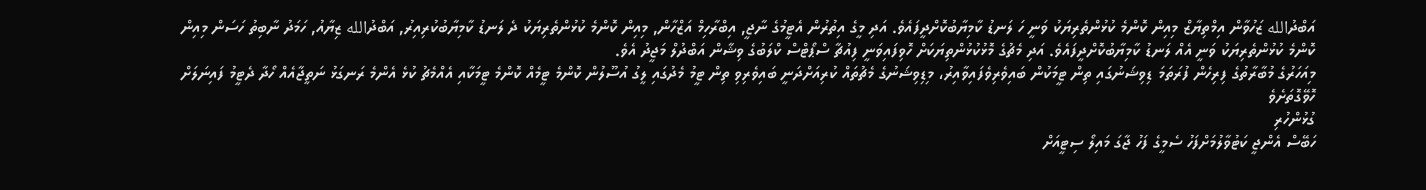އަބްދުالله ޒަހުވާން އިމްތިޔާޒް މިއިން ކޮންމެ ކުޅުންތެރިޔަކު ވަނީ ހަ ލަނޑު ކާމިޔާބުކޮށްދީފައެވެ. އަދި މީގެ އިތުރުން އެޓީމުގެ ނާޖީ, އިބްރާހިމް އަޒްހާން, މިއިން ކޮންމެ ކުޅުންތެރިޔަކު ދެ ލަނޑު ކާމިޔާބުކުރިއިރު, އަބްދުالله ޒިޔާއު, ހަމަދު ނާބިތު ހަސަން މިއިން ކޮންމެ ކުޅުންތެރިޔަކު ވަނީ އެއް ލަނޑު ކާމިޔާބުކޮށްދީފައެވެ. އަދި މެޗުގެ މޮޅުކުޅުންތިޔަކަށް ހޮވިފައިވަނީ ފިއުޗާ ސްޕޯޓްސް ކްލަބުގެ ވިޝާން އަބްދުލް މަޖީދު އެވެ.
މިއަހަރުގެ މުބާރާތުގެ ފިރިހެން ފުރަތަމަ ޑިވިޝަނުގައި ތިން ޓީމަކުން ބައިވެރިވެފައިވާއިރު، މިޑިވިޝަނުގެ މެޗުތައް ކުރިއަށްދަނީ ބައިވެރިވި ތިން ޓީމު މެދުގައި ލީގު އުސޫލުން ކޮންމެ ޓީމެއް ކޮންމެ ޓީމަކާއި އެއްމެޗު ކުޅެ އެންމެ ރަނގަޅު ނަތީޖާއެއް ހޯދާ ދެޓީމު ފައިނަލަށް ހޮވޭގޮތަށެވެ
ގުޅުންހުރި
ހަބޭސް އެންޖީ ކަޓުވާލުމަށްފަހު ސެމީގެ ފަހު ޖާގަ މައިލޯ ސިޓީއަށް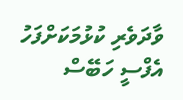ވާދަވެރި ކުޅުމަކަށްފަހު އެފްސީ ހަބޭސް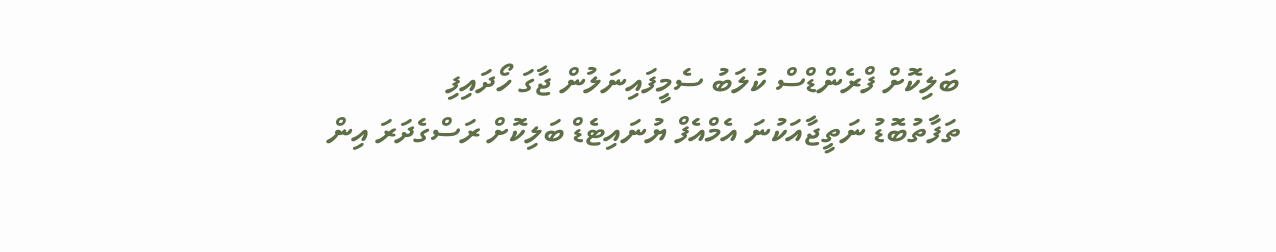ބަލިކޮށް ފްރެންޑްސް ކުލަބު ސެމީފައިނަލުން ޖާގަ ހޯދައިފި
ތަފާތުބޮޑު ނަތީޖާއަކުނަ އެމްއެފް ޔުނައިޓެޑް ބަލިކޮށް ރަސްގެދަރަ އިން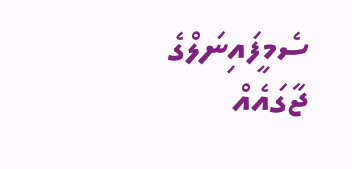ސެމީފައިނަލްގެ ޖާގައެއް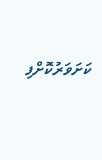ކަށަވަރުކޮށްފި